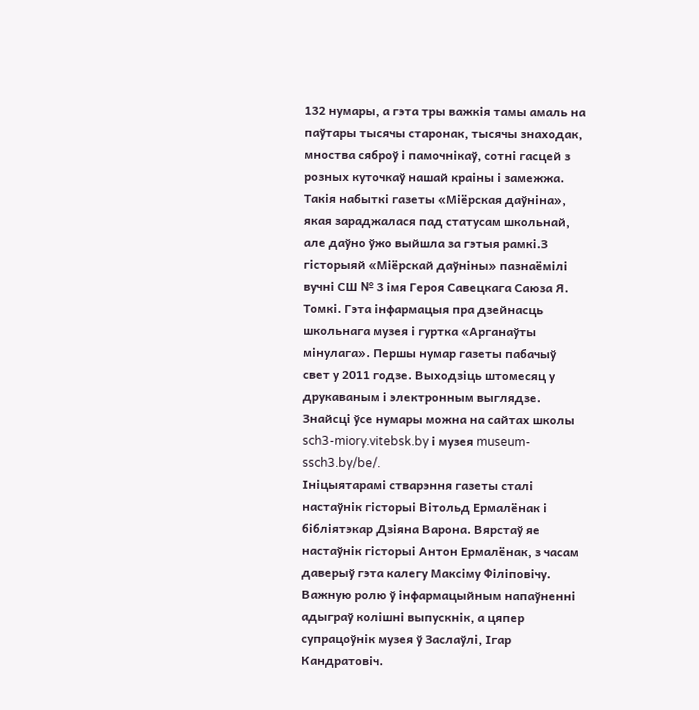132 нумары, а гэта тры важкія тамы амаль на паўтары тысячы старонак, тысячы знаходак, мноства сяброў і памочнікаў, сотні гасцей з розных куточкаў нашай краіны і замежжа.
Такія набыткі газеты «Міёрская даўніна», якая зараджалася пад статусам школьнай, але даўно ўжо выйшла за гэтыя рамкі.З гісторыяй «Міёрскай даўніны» пазнаёмілі вучні СШ № 3 імя Героя Савецкага Саюза Я. Томкі. Гэта інфармацыя пра дзейнасць школьнага музея і гуртка «Арганаўты мінулага». Першы нумар газеты пабачыў свет у 2011 годзе. Выходзіць штомесяц у друкаваным і электронным выглядзе. Знайсці ўсе нумары можна на сайтах школы sch3-miory.vitebsk.by і музея museum-ssch3.by/be/.
Ініцыятарамі стварэння газеты сталі настаўнік гісторыі Вітольд Ермалёнак і бібліятэкар Дзіяна Варона. Вярстаў яе настаўнік гісторыі Антон Ермалёнак, з часам даверыў гэта калегу Максіму Філіповічу. Важную ролю ў інфармацыйным напаўненні адыграў колішні выпускнік, а цяпер супрацоўнік музея ў Заслаўлі, Ігар Кандратовіч.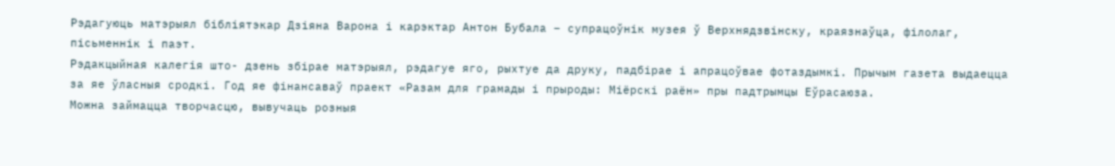Рэдагуюць матэрыял бібліятэкар Дзіяна Варона і карэктар Антон Бубала – супрацоўнік музея ў Верхнядзвінску, краязнаўца, філолаг, пісьменнік і паэт.
Рэдакцыйная калегія што- дзень збірае матэрыял, рэдагуе яго, рыхтуе да друку, падбірае і апрацоўвае фотаздымкі. Прычым газета выдаецца за яе ўласныя сродкі. Год яе фінансаваў праект «Разам для грамады і прыроды: Міёрскі раён» пры падтрымцы Еўрасаюза.
Можна займацца творчасцю, вывучаць розныя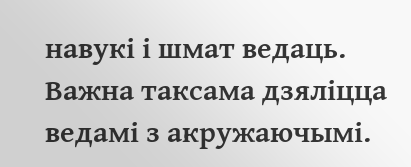навукі і шмат ведаць. Важна таксама дзяліцца ведамі з акружаючымі.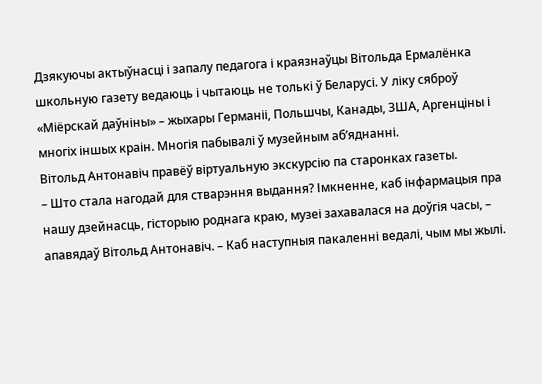Дзякуючы актыўнасці і запалу педагога і краязнаўцы Вітольда Ермалёнка школьную газету ведаюць і чытаюць не толькі ў Беларусі. У ліку сяброў «Міёрскай даўніны» – жыхары Германіі, Польшчы, Канады, ЗША, Аргенціны і многіх іншых краін. Многія пабывалі ў музейным аб’яднанні.
Вітольд Антонавіч правёў віртуальную экскурсію па старонках газеты.
– Што стала нагодай для стварэння выдання? Імкненне, каб інфармацыя пра нашу дзейнасць, гісторыю роднага краю, музеі захавалася на доўгія часы, – апавядаў Вітольд Антонавіч. – Каб наступныя пакаленні ведалі, чым мы жылі.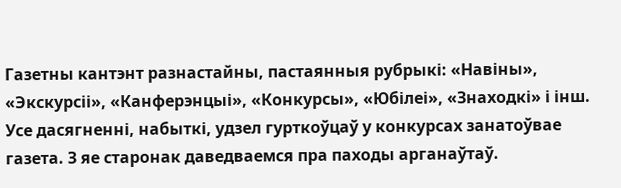Газетны кантэнт разнастайны, пастаянныя рубрыкі: «Навіны», «Экскурсіі», «Канферэнцыі», «Конкурсы», «Юбілеі», «Знаходкі» і інш. Усе дасягненні, набыткі, удзел гурткоўцаў у конкурсах занатоўвае газета. З яе старонак даведваемся пра паходы арганаўтаў.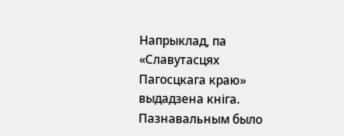Напрыклад, па «Славутасцях Пагосцкага краю» выдадзена кніга. Пазнавальным было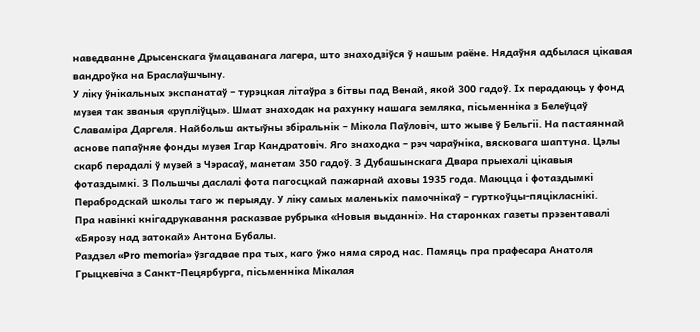наведванне Дрысенскага ўмацаванага лагера, што знаходзіўся ў нашым раёне. Нядаўня адбылася цікавая вандроўка на Браслаўшчыну.
У ліку ўнікальных экспанатаў – турэцкая літаўра з бітвы пад Венай, якой 300 гадоў. Іх перадаюць у фонд музея так званыя «рупліўцы». Шмат знаходак на рахунку нашага земляка, пісьменніка з Белеўцаў Славаміра Даргеля. Найбольш актыўны збіральнік – Мікола Паўловіч, што жыве ў Бельгіі. На пастаяннай аснове папаўняе фонды музея Ігар Кандратовіч. Яго знаходка – рэч чараўніка, вясковага шаптуна. Цэлы скарб перадалі ў музей з Чэрасаў, манетам 350 гадоў. З Дубашынскага Двара прыехалі цікавыя фотаздымкі. З Польшчы даслалі фота пагосцкай пажарнай аховы 1935 года. Маюцца і фотаздымкі Перабродскай школы таго ж перыяду. У ліку самых маленькіх памочнікаў – гурткоўцы-пяцікласнікі.
Пра навінкі кнігадрукавання расказвае рубрыка «Новыя выданні». На старонках газеты прэзентавалі «Бярозу над затокай» Антона Бубалы.
Раздзел «Pro memoria» ўзгадвае пра тых, каго ўжо няма сярод нас. Памяць пра прафесара Анатоля Грыцкевіча з Санкт-Пецярбурга, пісьменніка Мікалая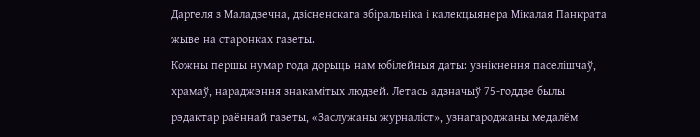Даргеля з Маладзечна, дзісненскага збіральніка і калекцыянера Мікалая Панкрата жыве на старонках газеты.
Кожны першы нумар года дорыць нам юбілейныя даты: узнікнення паселішчаў, храмаў, нараджэння знакамітых людзей. Летась адзначыў 75-годдзе былы рэдактар раённай газеты, «Заслужаны журналіст», узнагароджаны медалём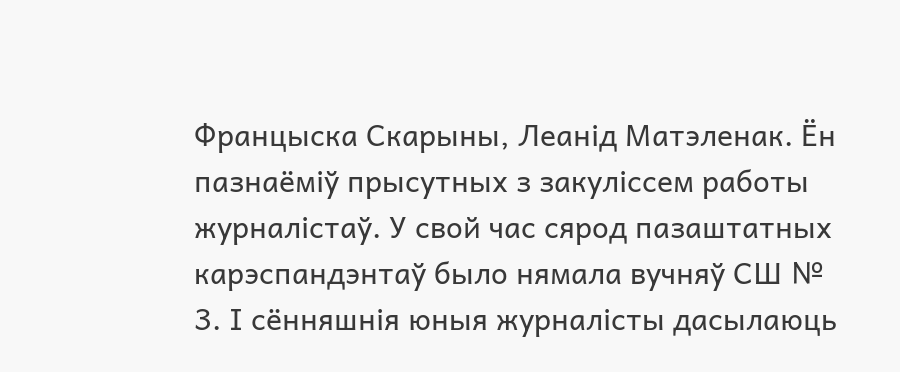Францыска Скарыны, Леанід Матэленак. Ён пазнаёміў прысутных з закуліссем работы журналістаў. У свой час сярод пазаштатных карэспандэнтаў было нямала вучняў СШ № 3. І сённяшнія юныя журналісты дасылаюць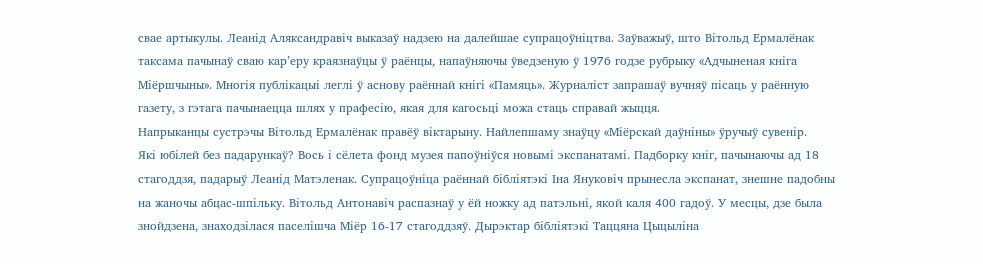свае артыкулы. Леанід Аляксандравіч выказаў надзею на далейшае супрацоўніцтва. Заўважыў, што Вітольд Ермалёнак таксама пачынаў сваю кар’еру краязнаўцы ў раёнцы, напаўняючы ўведзеную ў 1976 годзе рубрыку «Адчыненая кніга Міёршчыны». Многія публікацыі леглі ў аснову раённай кнігі «Памяць». Журналіст запрашаў вучняў пісаць у раённую газету, з гэтага пачынаецца шлях у прафесію, якая для кагосьці можа стаць справай жыцця.
Напрыканцы сустрэчы Вітольд Ермалёнак правёў віктарыну. Найлепшаму знаўцу «Міёрскай даўніны» ўручыў сувенір.
Які юбілей без падарункаў? Вось і сёлета фонд музея папоўніўся новымі экспанатамі. Падборку кніг, пачынаючы ад 18 стагоддзя, падарыў Леанід Матэленак. Супрацоўніца раённай бібліятэкі Іна Януковіч прынесла экспанат, знешне падобны на жаночы абцас-шпільку. Вітольд Антонавіч распазнаў у ёй ножку ад патэльні, якой каля 400 гадоў. У месцы, дзе была знойдзена, знаходзілася паселішча Міёр 16-17 стагоддзяў. Дырэктар бібліятэкі Таццяна Цыцыліна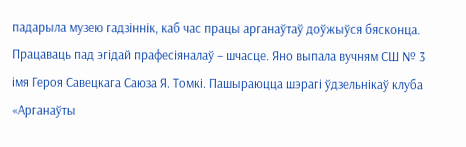падарыла музею гадзіннік, каб час працы арганаўтаў доўжыўся бясконца.
Працаваць пад эгідай прафесіяналаў – шчасце. Яно выпала вучням СШ № 3 імя Героя Савецкага Саюза Я. Томкі. Пашыраюцца шэрагі ўдзельнікаў клуба «Арганаўты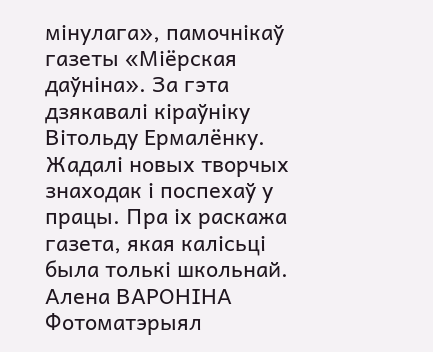мінулага», памочнікаў газеты «Міёрская даўніна». За гэта дзякавалі кіраўніку Вітольду Ермалёнку. Жадалі новых творчых знаходак і поспехаў у працы. Пра іх раскажа газета, якая калісьці была толькі школьнай.
Алена ВАРОНІНА
Фотоматэрыял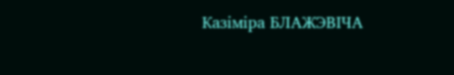Казіміра БЛАЖЭВІЧА